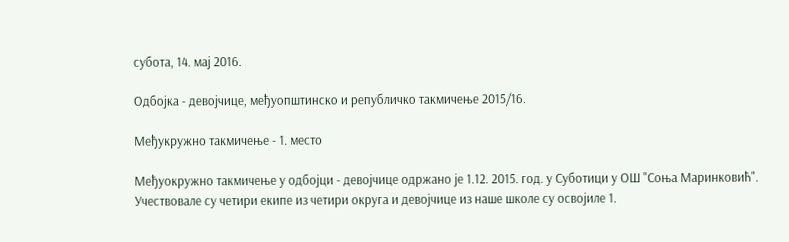субота, 14. мај 2016.

Одбојка - девојчице, међуопштинско и републичко такмичење 2015/16.

Међукружно такмичење - 1. место

Међуокружно такмичење у одбојци - девојчице одржано је 1.12. 2015. год. у Суботици у ОШ "Соња Маринковић". Учествовале су четири екипе из четири округа и девојчице из наше школе су освојиле 1.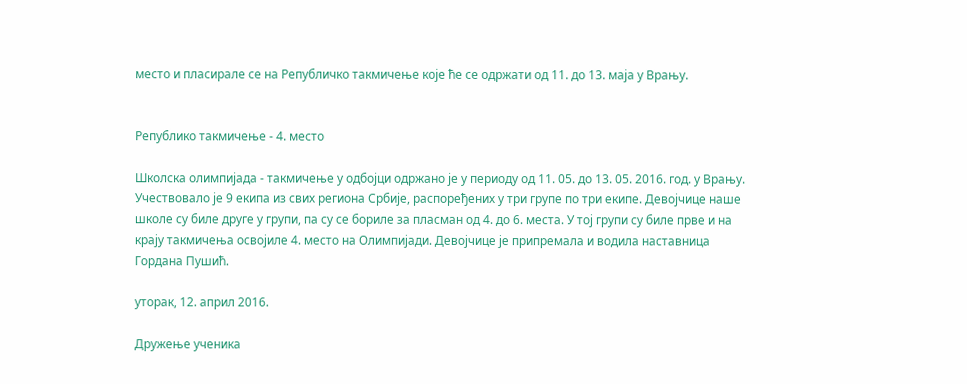место и пласирале се на Републичко такмичење које ће се одржати од 11. до 13. маја у Врању.


Републико такмичење - 4. место

Школска олимпијада - такмичење у одбојци одржано је у периоду од 11. 05. до 13. 05. 2016. год. у Врању. Учествовало је 9 екипа из свих региона Србије, распоређених у три групе по три екипе. Девојчице наше школе су биле друге у групи, па су се бориле за пласман од 4. до 6. места. У тој групи су биле прве и на крају такмичења освојиле 4. место на Олимпијади. Девојчице је припремала и водила наставница Гордана Пушић.

уторак, 12. април 2016.

Дружење ученика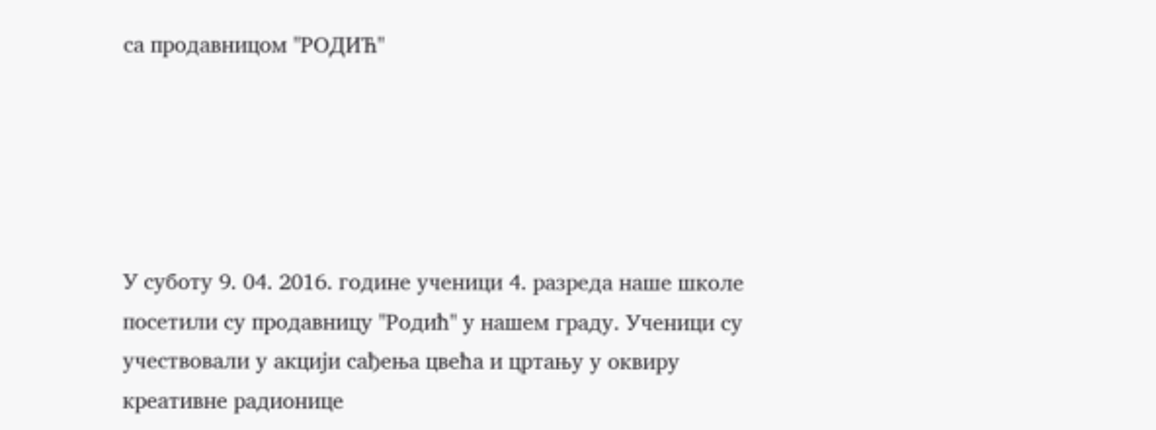са продавницом "РОДИЋ"





У суботу 9. 04. 2016. године ученици 4. разреда наше школе посетили су продавницу "Родић" у нашем граду. Ученици су учествовали у акцији сађења цвећа и цртању у оквиру креативне радионице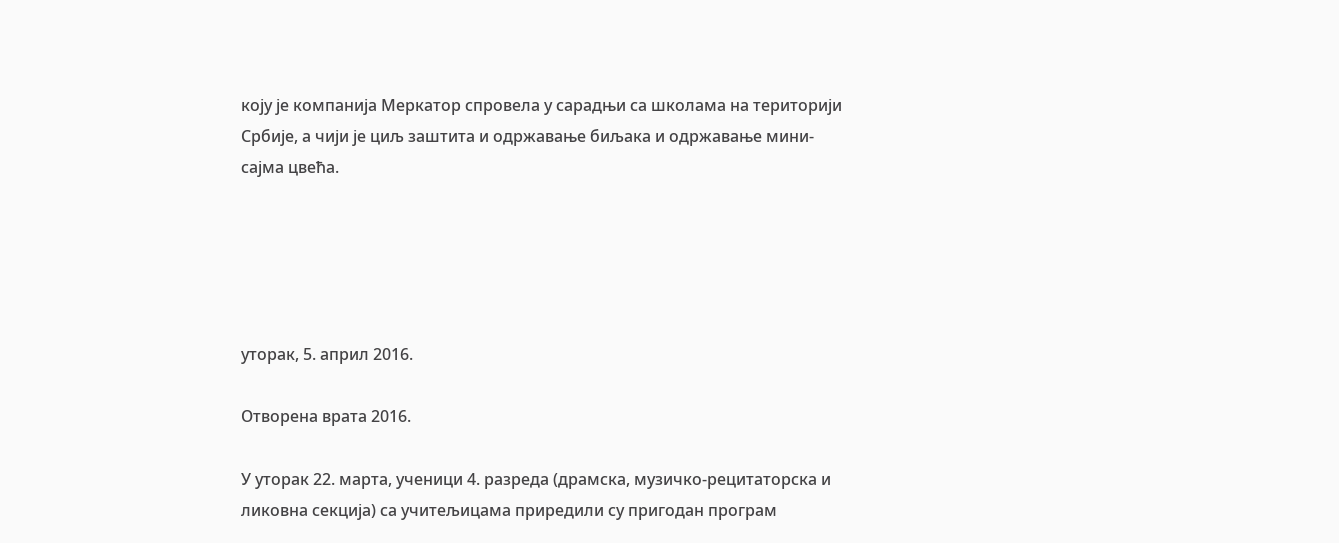коју је компанија Меркатор спровела у сарадњи са школама на територији Србије, а чији је циљ заштита и одржавање биљака и одржавање мини-сајма цвећа.





уторак, 5. април 2016.

Отворена врата 2016.

У уторак 22. марта, ученици 4. разреда (драмска, музичко-рецитаторска и ликовна секција) са учитељицама приредили су пригодан програм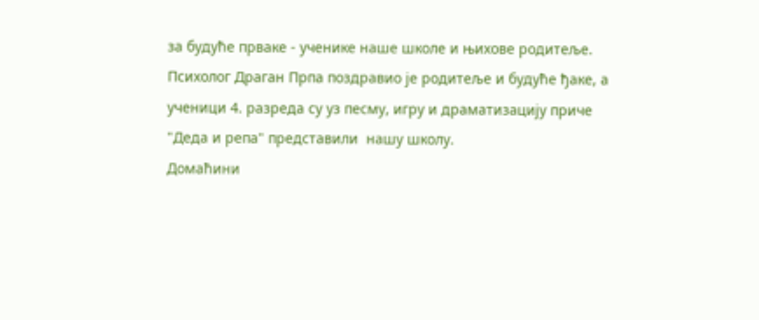за будуће прваке - ученике наше школе и њихове родитеље. Психолог Драган Прпа поздравио је родитеље и будуће ђаке, а ученици 4. разреда су уз песму, игру и драматизацију приче "Деда и репа" представили  нашу школу.
Домаћини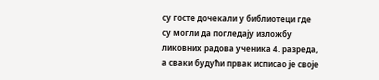су госте дочекали у библиотеци где су могли да погледају изложбу ликовних радова ученика 4. разреда, а сваки будући првак исписао је своје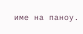име на паноу.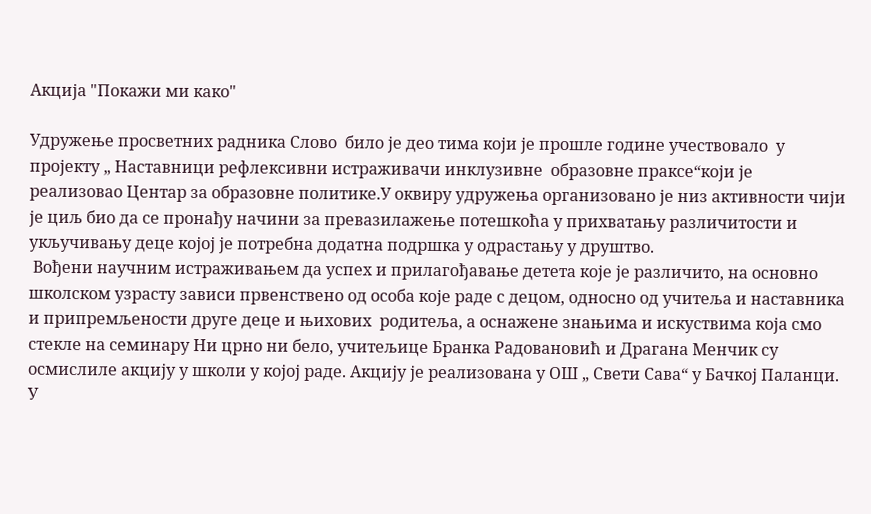Акција "Покажи ми како"

Удружење просветних радника Слово  било је део тима који је прошле године учествовало  у пројекту „ Наставници рефлексивни истраживачи инклузивне  образовне праксе“који је реализовао Центар за образовне политике.У оквиру удружења организовано је низ активности чији је циљ био да се пронађу начини за превазилажење потешкоћа у прихватању различитости и укључивању деце којој је потребна додатна подршка у одрастању у друштво.
 Вођени научним истраживањем да успех и прилагођавање детета које је различито, на основно школском узрасту зависи првенствено од особа које раде с децом, односно од учитеља и наставника и припремљености друге деце и њихових  родитеља, а оснажене знањима и искуствима која смо стекле на семинару Ни црно ни бело, учитељице Бранка Радовановић и Драгана Менчик су осмислиле акцију у школи у којој раде. Акцију је реализована у ОШ „ Свети Сава“ у Бачкој Паланци. У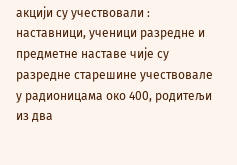акцији су учествовали : наставници, ученици разредне и предметне наставе чије су разредне старешине учествовале у радионицама око 400, родитељи из два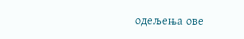одељења ове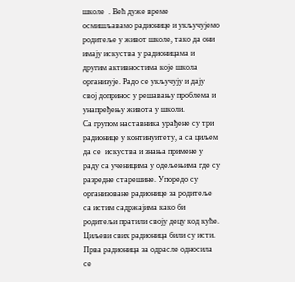школе  . Већ дуже време осмишљавамо радионице и укључујемо родитеље у живот школе, тако да они имају искуства у радионицама и другим активностима које школа организује. Радо се укључују и дају свој допринос у решавању проблема и унапређењу живота у школи.
Са групом наставника урађене су три радионице у континуитету, а са циљем да се  искуства и знања примене у раду са ученицима у одељењима где су разредне старешине. Упоредо су организоване радионице за родитеље са истим садржајима како би родитељи пратили своју децу код куће.  Циљеви свих радионица били су исти. Прва радионица за одрасле односила се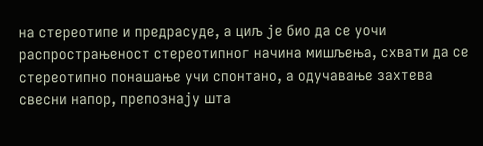на стереотипе и предрасуде, а циљ је био да се уочи распрострањеност стереотипног начина мишљења, схвати да се  стереотипно понашање учи спонтано, а одучавање захтева свесни напор, препознају шта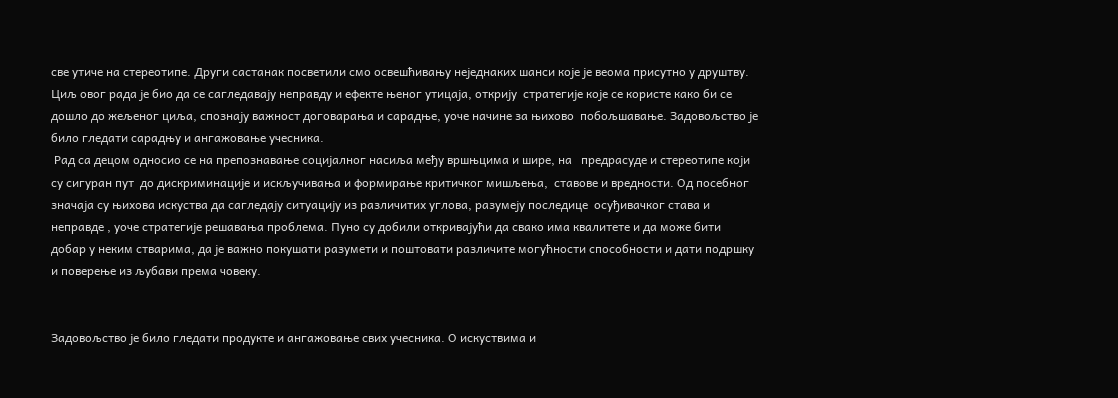све утиче на стереотипе. Други састанак посветили смо освешћивању неједнаких шанси које је веома присутно у друштву. Циљ овог рада је био да се сагледавају неправду и ефекте њеног утицаја, открију  стратегије које се користе како би се дошло до жељеног циља, спознају важност договарања и сарадње, уоче начине за њихово  побољшавање. Задовољство је било гледати сарадњу и ангажовање учесника.
 Рад са децом односио се на препознавање социјалног насиља међу вршњцима и шире, на   предрасуде и стереотипе који су сигуран пут  до дискриминације и искључивања и формирање критичког мишљења,  ставове и вредности. Од посебног значаја су њихова искуства да сагледају ситуацију из различитих углова, разумеју последице  осуђивачког става и неправде , уоче стратегије решавања проблема. Пуно су добили откривајући да свако има квалитете и да може бити добар у неким стварима, да је важно покушати разумети и поштовати различите могућности способности и дати подршку и поверење из љубави према човеку.


Задовољство је било гледати продукте и ангажовање свих учесника. О искуствима и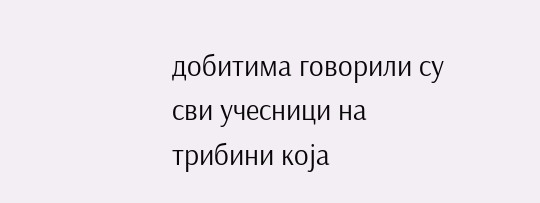добитима говорили су  сви учесници на трибини која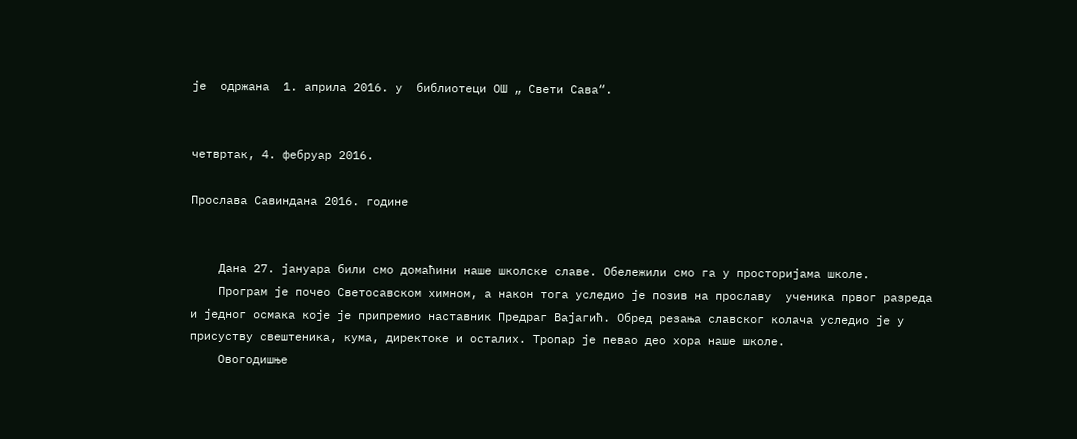је  одржана  1. априла 2016. у  библиотеци ОШ „ Свети Сава“.


четвртак, 4. фебруар 2016.

Прослава Савиндана 2016. године


    Дана 27. јануара били смо домаћини наше школске славе. Обележили смо га у просторијама школе.
    Програм је почео Светосавском химном, а након тога уследио је позив на прославу  ученика првог разреда и једног осмака које је припремио наставник Предраг Вајагић. Обред резања славског колача уследио је у присуству свештеника, кума, директоке и осталих. Тропар је певао део хора наше школе.
    Овогодишње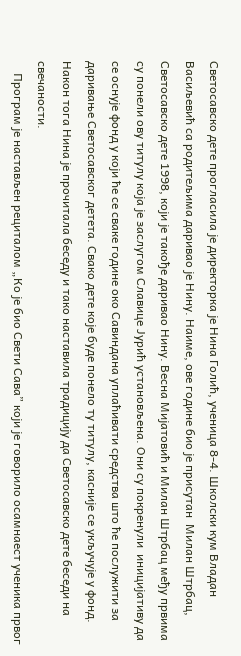Светосавско дете прогласила је директорка је Нина Голић, ученица 8-4. Школски кум Владан Васиљевић са родитељима даривао је Нину. Наиме, ове године био је присутан  Милан Штрбац, Светосавско дете 1998, који је такође даривао Нину. Весна Мијатовић и Милан Штрбац међу првима су понели ову титулу која је заслугом Славице Јурић установљена. Они су покренули  иницијативу да се оснује фонд у који ће се сваке године око Савиндана уплаћивати средства што ће послужити за даривање Светосавског детета. Свако дете које буде понело ту титулу, касније се укључује у фонд. Након тога Нина је прочитала беседу и тако наставила традицију да Светосавско дете беседи на свечаности.
    Програм је настављен рециталом „Ко је био Свети Саваˮ који је говорило осамнаест ученика првог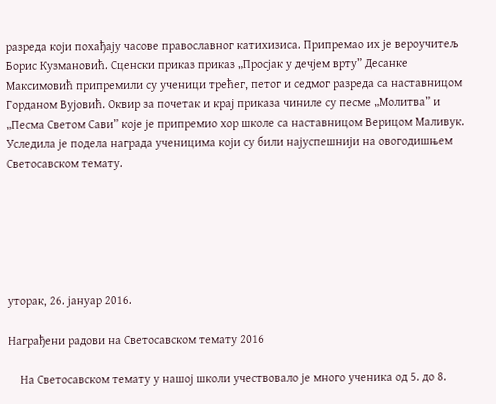разреда који похађају часове православног катихизиса. Припремао их је вероучитељ Борис Кузмановић. Сценски приказ приказ „Просјак у дечјем вртуˮ Десанке Максимовић припремили су ученици трећег, петог и седмог разреда са наставницом Горданом Вујовић. Оквир за почетак и крај приказа чиниле су песме „Молитваˮ и „Песма Светом Савиˮ које је припремио хор школе са наставницом Верицом Маливук. Уследила је подела награда ученицима који су били најуспешнији на овогодишњем Светосавском темату.






уторак, 26. јануар 2016.

Награђени радови на Светосавском темату 2016

    На Светосавском темату у нашој школи учествовало је много ученика од 5. до 8.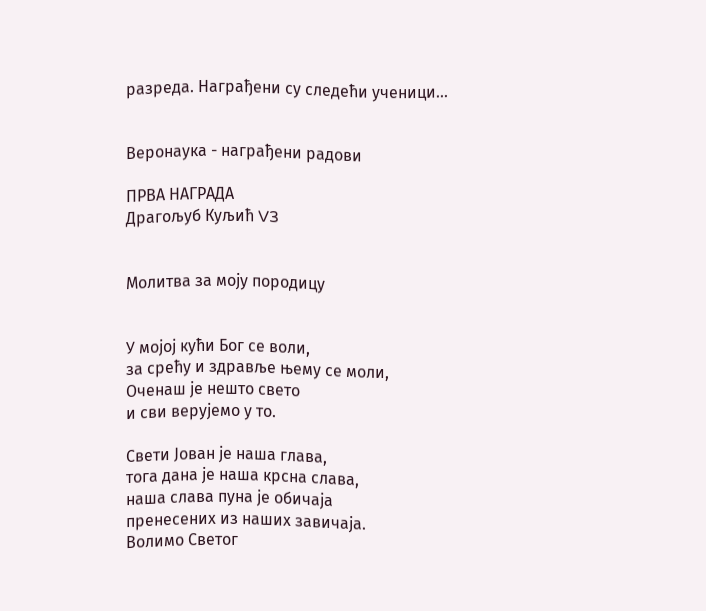разреда. Награђени су следећи ученици...


Веронаука - награђени радови

ПРВА НАГРАДА
Драгољуб Куљић V3


Молитва за моју породицу


У мојој кући Бог се воли,
за срећу и здравље њему се моли,
Оченаш је нешто свето
и сви верујемо у то.

Свети Јован је наша глава,
тога дана је наша крсна слава,
наша слава пуна је обичаја
пренесених из наших завичаја.
Волимо Светог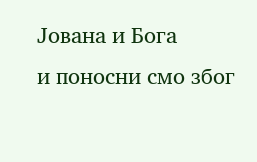Јована и Бога
и поносни смо због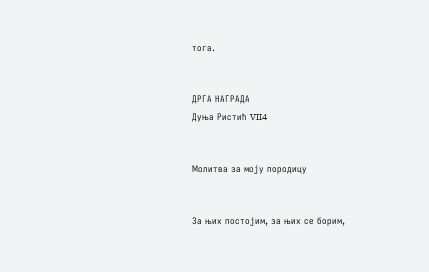тога.


ДРГА НАГРАДА
Дуња Ристић VII4


Молитва за моју породицу


За њих постојим, за њих се борим,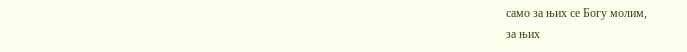само за њих се Богу молим,
за њих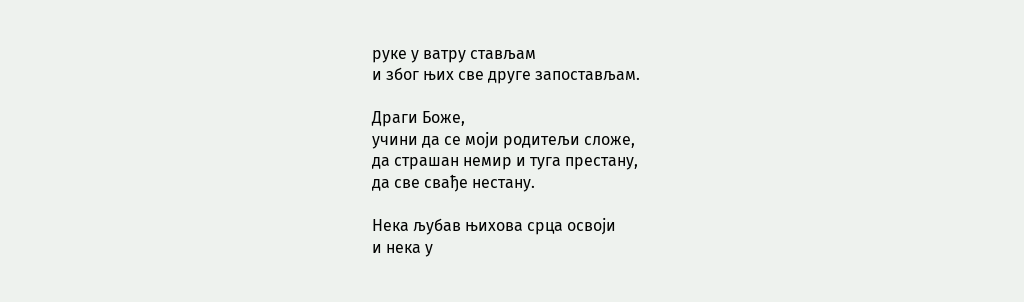руке у ватру стављам
и због њих све друге запостављам.

Драги Боже,
учини да се моји родитељи сложе,
да страшан немир и туга престану,
да све свађе нестану.

Нека љубав њихова срца освоји
и нека у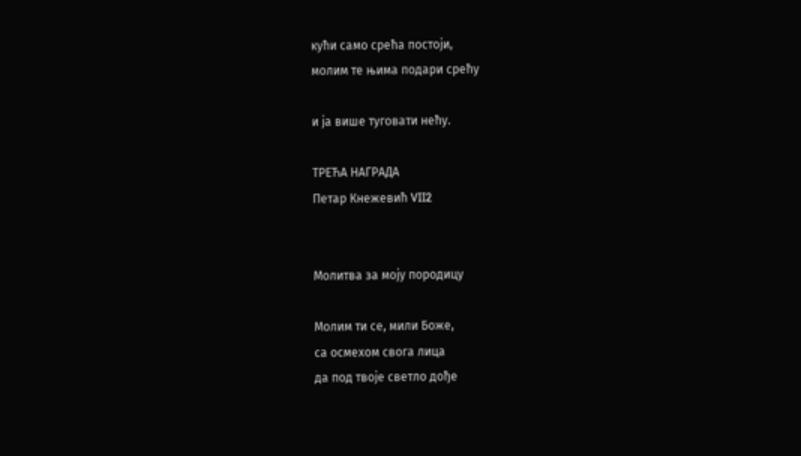кући само срећа постоји,
молим те њима подари срећу

и ја више туговати нећу.

ТРЕЋА НАГРАДА
Петар Кнежевић VII2


Молитва за моју породицу

Молим ти се, мили Боже,
са осмехом свога лица
да под твоје светло дође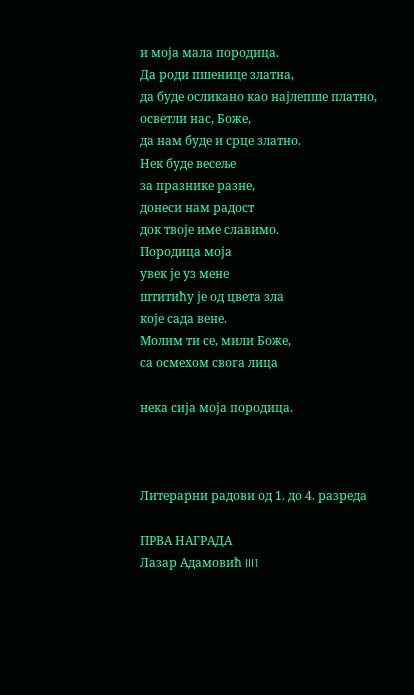и моја мала породица.
Да роди пшенице златна,
да буде осликано као најлепше платно,
осветли нас, Боже,
да нам буде и срце златно.
Нек буде весеље
за празнике разне,
донеси нам радост
док твоје име славимо.
Породица моја
увек је уз мене
штитићу је од цвета зла
које сада вене.
Молим ти се, мили Боже,
са осмехом свога лица

нека сија моја породица.



Литерарни радови од 1. до 4. разреда

ПРВА НАГРАДА
Лазар Адамовић III1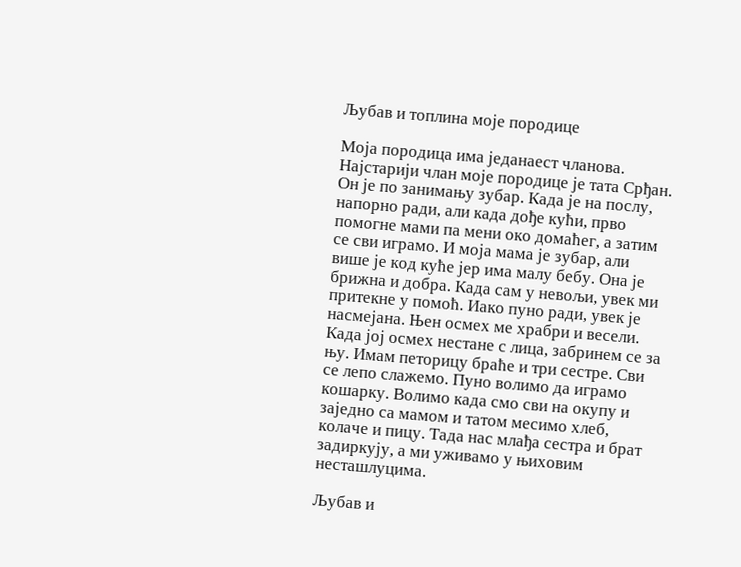Љубав и топлина моје породице

Моја породица има једанаест чланова. Најстарији члан моје породице је тата Срђан. Он је по занимању зубар. Када је на послу, напорно ради, али када дође кући, прво помогне мами па мени око домаћег, а затим се сви играмо. И моја мама је зубар, али више је код куће јер има малу бебу. Она је брижна и добра. Када сам у невољи, увек ми притекне у помоћ. Иако пуно ради, увек је насмејана. Њен осмех ме храбри и весели. Када јој осмех нестане с лица, забринем се за њу. Имам петорицу браће и три сестре. Сви се лепо слажемо. Пуно волимо да играмо кошарку. Волимо када смо сви на окупу и заједно са мамом и татом месимо хлеб, колаче и пицу. Тада нас млађа сестра и брат задиркују, а ми уживамо у њиховим несташлуцима.

Љубав и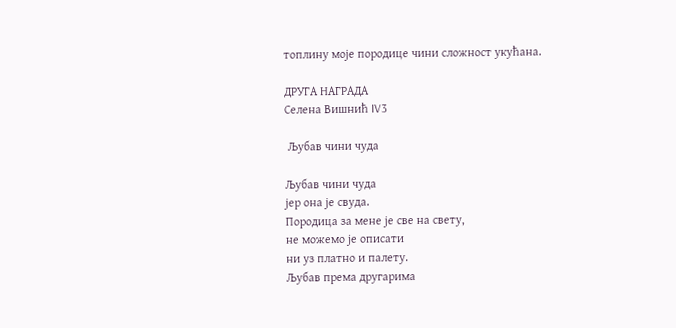топлину моје породице чини сложност укућана.

ДРУГА НАГРАДА
Селена Вишнић IV3

 Љубав чини чуда

Љубав чини чуда
јер она је свуда.
Породица за мене је све на свету,
не можемо је описати
ни уз платно и палету.
Љубав према другарима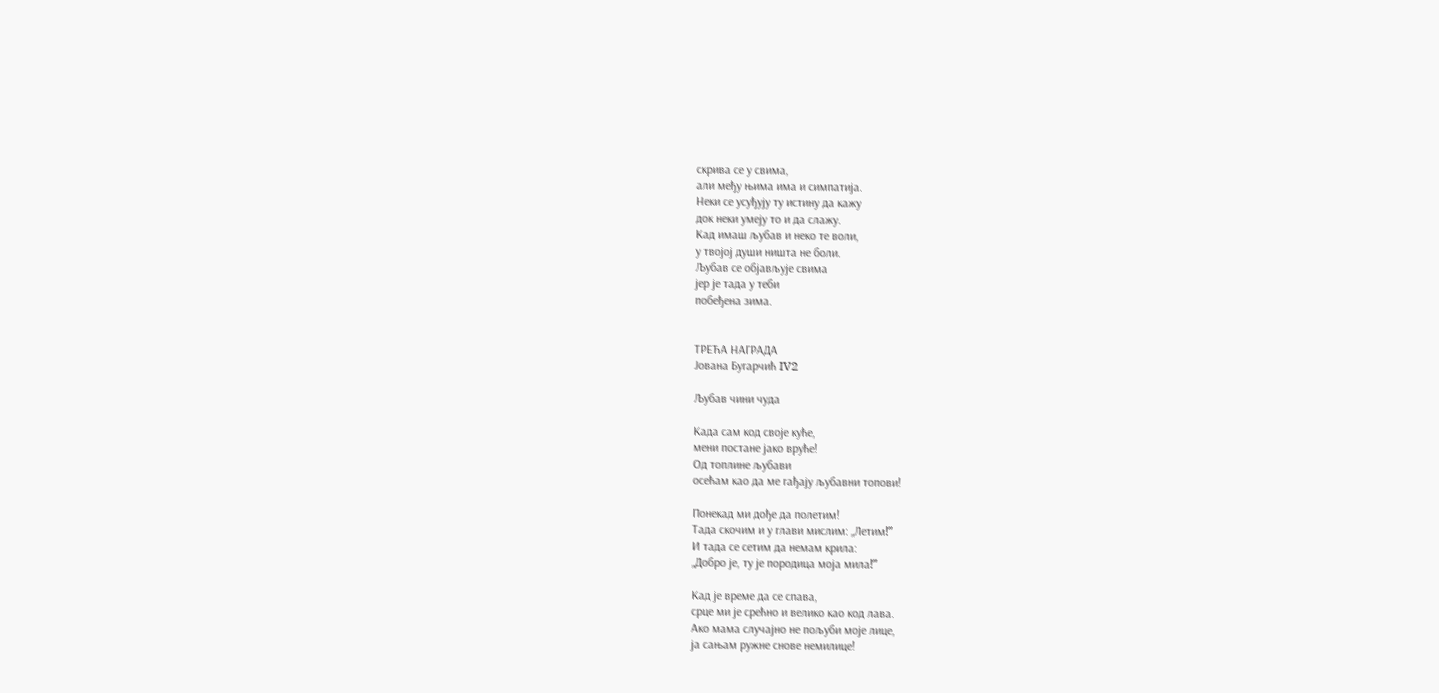скрива се у свима,
али међу њима има и симпатија.
Неки се усуђују ту истину да кажу
док неки умеју то и да слажу.
Кад имаш љубав и неко те воли,
у твојој души ништа не боли.
Љубав се објављује свима
јер је тада у теби
побеђена зима.


ТРЕЋА НАГРАДА
Јована Бугарчић IV2

Љубав чини чуда

Када сам код своје куће,
мени постане јако вруће!
Од топлине љубави
осећам као да ме гађају љубавни топови!

Понекад ми дође да полетим!
Тада скочим и у глави мислим: „Летим!ˮ
И тада се сетим да немам крила:
„Добро је, ту је породица моја мила!ˮ

Кад је време да се спава,
срце ми је срећно и велико као код лава.
Ако мама случајно не пољуби моје лице,
ја сањам ружне снове немилице!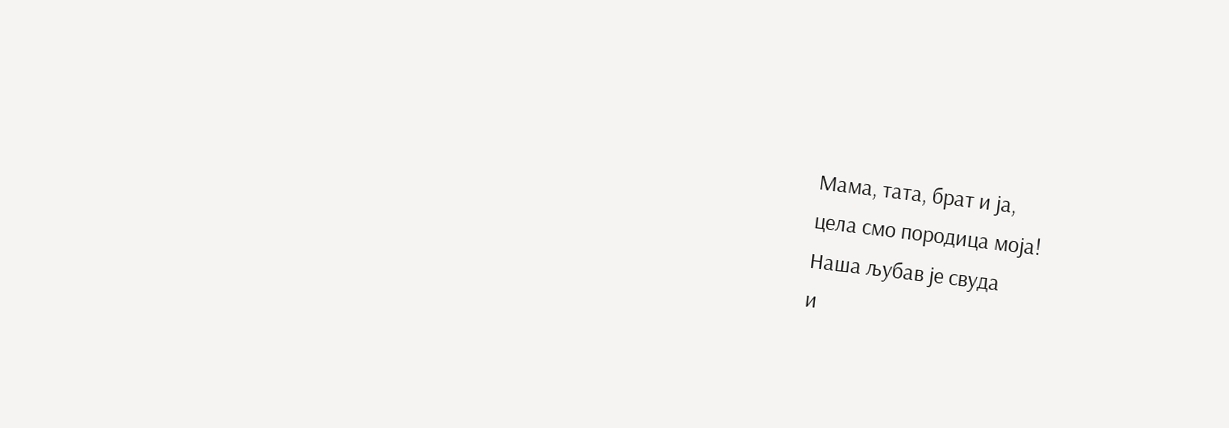Мама, тата, брат и ја,
цела смо породица моја!
Наша љубав је свуда
и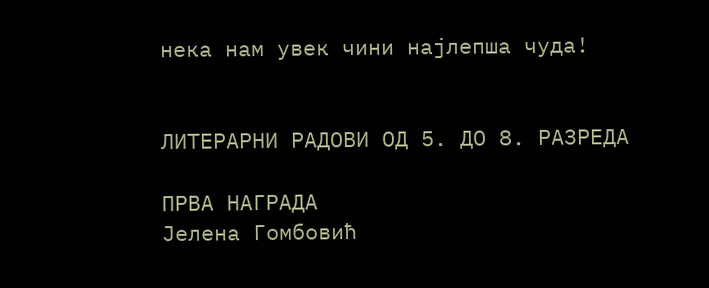нека нам увек чини најлепша чуда!


ЛИТЕРАРНИ РАДОВИ ОД 5. ДО 8. РАЗРЕДА

ПРВА НАГРАДА
Јелена Гомбовић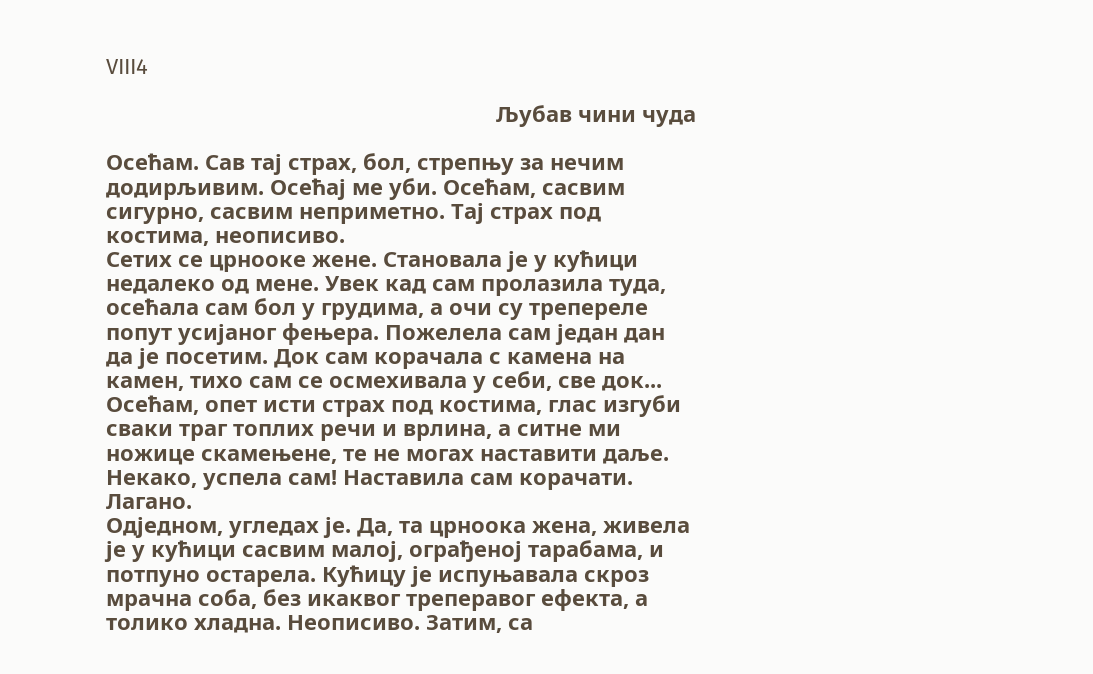VIII4

                                                                 Љубав чини чуда

Осећам. Сав тај страх, бол, стрепњу за нечим додирљивим. Осећај ме уби. Осећам, сасвим сигурно, сасвим неприметно. Тај страх под костима, неописиво.
Сетих се црнооке жене. Становала је у кућици недалеко од мене. Увек кад сам пролазила туда, осећала сам бол у грудима, а очи су трепереле попут усијаног фењера. Пожелела сам један дан да је посетим. Док сам корачала с камена на камен, тихо сам се осмехивала у себи, све док... Осећам, опет исти страх под костима, глас изгуби сваки траг топлих речи и врлина, а ситне ми ножице скамењене, те не могах наставити даље. Некако, успела сам! Наставила сам корачати. Лагано.
Одједном, угледах је. Да, та црноока жена, живела је у кућици сасвим малој, ограђеној тарабама, и потпуно остарела. Кућицу је испуњавала скроз мрачна соба, без икаквог треперавог ефекта, а толико хладна. Неописиво. Затим, са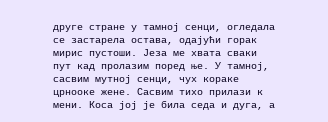друге стране у тамној сенци, огледала се застарела остава, одајући горак мирис пустоши. Језа ме хвата сваки пут кад пролазим поред ње. У тамној, сасвим мутној сенци, чух кораке црнооке жене. Сасвим тихо прилази к мени. Коса јој је била седа и дуга, а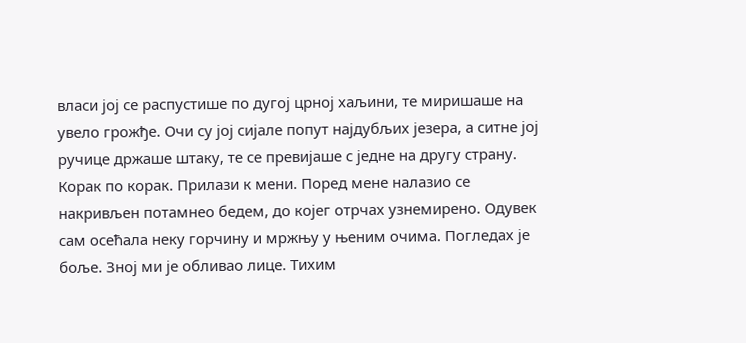власи јој се распустише по дугој црној хаљини, те миришаше на увело грожђе. Очи су јој сијале попут најдубљих језера, а ситне јој ручице држаше штаку, те се превијаше с једне на другу страну.
Корак по корак. Прилази к мени. Поред мене налазио се накривљен потамнео бедем, до којег отрчах узнемирено. Одувек сам осећала неку горчину и мржњу у њеним очима. Погледах је боље. Зној ми је обливао лице. Тихим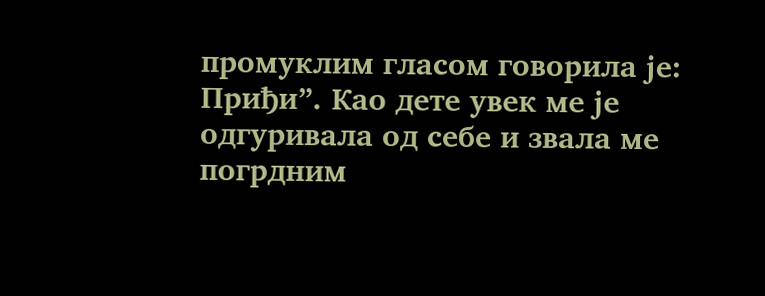промуклим гласом говорила је: Приђиˮ. Као дете увек ме је одгуривала од себе и звала ме погрдним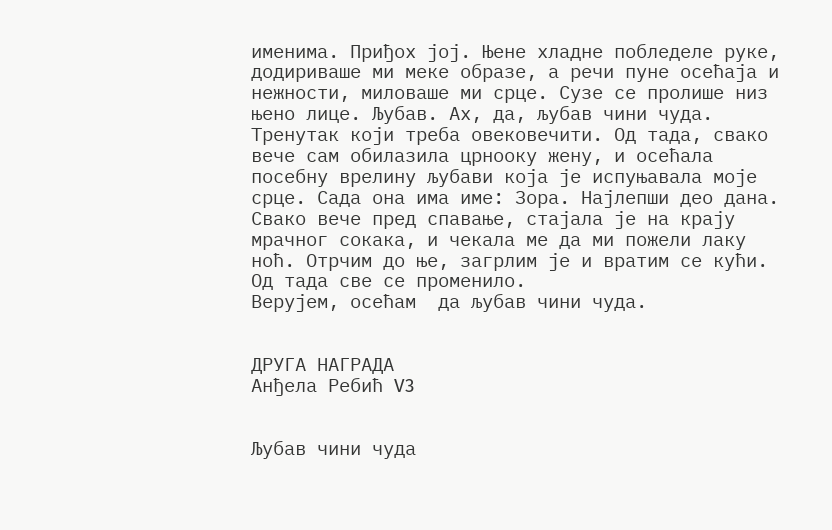именима. Приђох јој. Њене хладне побледеле руке, додириваше ми меке образе, а речи пуне осећаја и нежности, миловаше ми срце. Сузе се пролише низ њено лице. Љубав. Ах, да, љубав чини чуда. Тренутак који треба овековечити. Од тада, свако вече сам обилазила црнооку жену, и осећала посебну врелину љубави која је испуњавала моје срце. Сада она има име: Зора. Најлепши део дана.
Свако вече пред спавање, стајала је на крају мрачног сокака, и чекала ме да ми пожели лаку ноћ. Отрчим до ње, загрлим је и вратим се кући. Од тада све се променило.
Верујем, осећам  да љубав чини чуда.


ДРУГА НАГРАДА
Анђела Ребић V3


Љубав чини чуда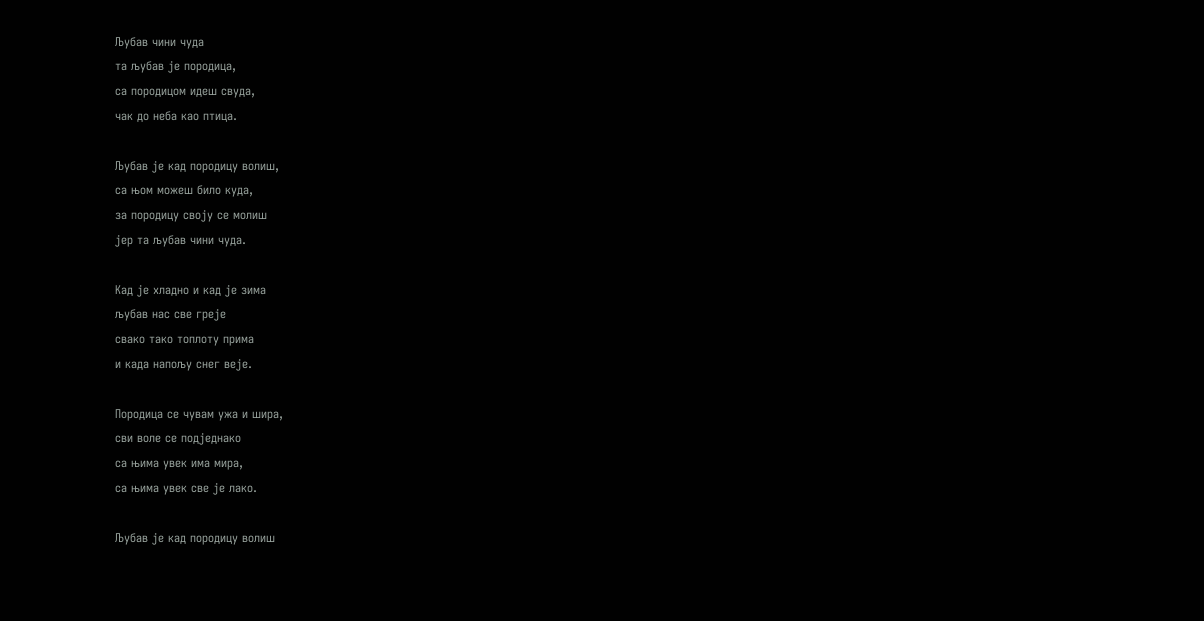Љубав чини чуда
та љубав је породица,
са породицом идеш свуда,
чак до неба као птица.

Љубав је кад породицу волиш,
са њом можеш било куда,
за породицу своју се молиш
јер та љубав чини чуда.

Кад је хладно и кад је зима
љубав нас све греје
свако тако топлоту прима
и када напољу снег веје.

Породица се чувам ужа и шира,
сви воле се подједнако
са њима увек има мира,
са њима увек све је лако.

Љубав је кад породицу волиш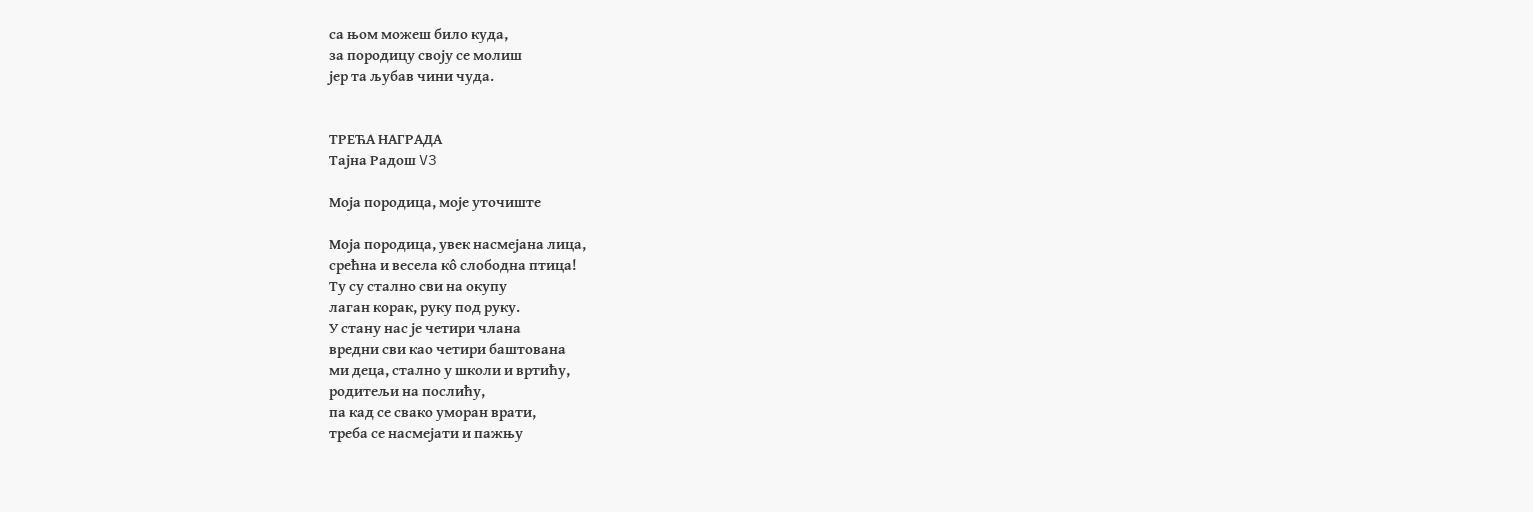са њом можеш било куда,
за породицу своју се молиш
јер та љубав чини чуда.


ТРЕЋА НАГРАДА
Тајна Радош V3

Моја породица, моје уточиште

Моја породица, увек насмејана лица,
срећна и весела кô слободна птица!
Ту су стално сви на окупу
лаган корак, руку под руку.
У стану нас је четири члана
вредни сви као четири баштована
ми деца, стално у школи и вртићу,
родитељи на послићу,
па кад се свако уморан врати,
треба се насмејати и пажњу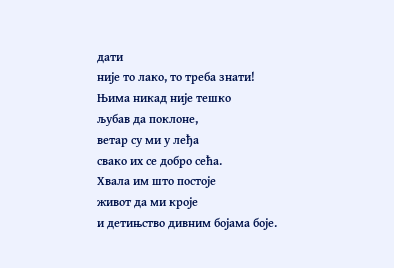дати
није то лако, то треба знати!
Њима никад није тешко
љубав да поклоне,
ветар су ми у леђа
свако их се добро сећа.
Хвала им што постоје
живот да ми кроје
и детињство дивним бојама боје.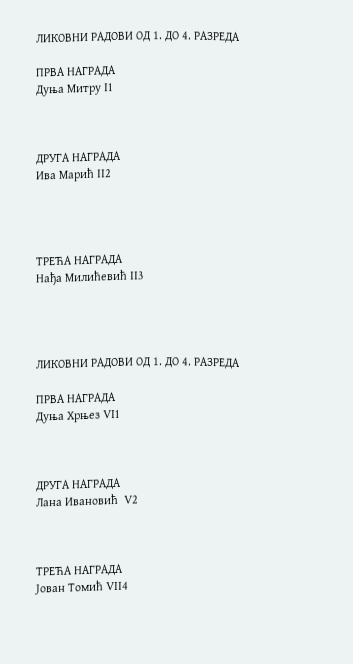ЛИКОВНИ РАДОВИ ОД 1. ДО 4. РАЗРЕДА

ПРВА НАГРАДА
Дуња Митру I1



ДРУГА НАГРАДА
Ива Марић II2




ТРЕЋА НАГРАДА
Нађа Милићевић II3




ЛИКОВНИ РАДОВИ ОД 1. ДО 4. РАЗРЕДА

ПРВА НАГРАДА
Дуња Хрњез VI1



ДРУГА НАГРАДА
Лана Ивановић  V2



ТРЕЋА НАГРАДА
Јован Томић VII4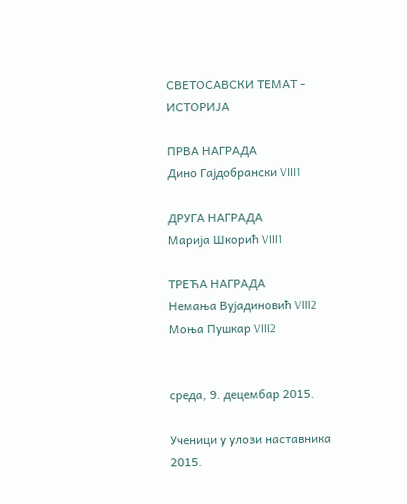СВЕТОСАВСКИ ТЕМАТ - ИСТОРИЈА

ПРВА НАГРАДА
Дино Гајдобрански VIII1

ДРУГА НАГРАДА
Марија Шкорић VIII1

ТРЕЋА НАГРАДА
Немања Вујадиновић VIII2
Моња Пушкар VIII2


среда, 9. децембар 2015.

Ученици у улози наставника 2015.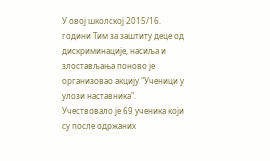У овој школској 2015/16. години Тим за заштиту деце од дискриминације, насиља и злостављања поново је организовао акцију "Ученици у улози наставника". Учествовало је 69 ученика који су после одржаних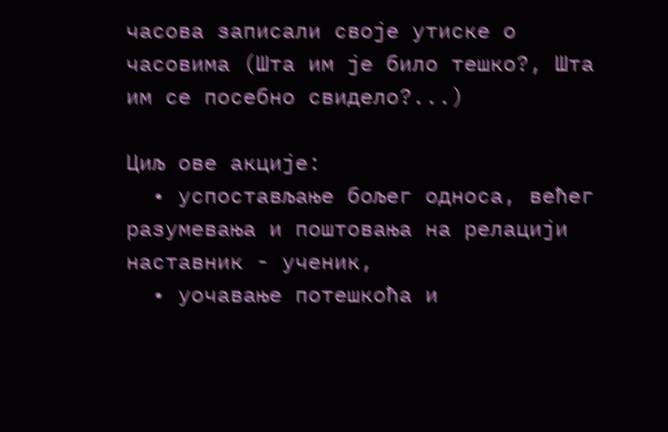часова записали своје утиске о часовима (Шта им је било тешко?, Шта им се посебно свидело?...)

Циљ ове акције:
  • успостављање бољег односа, већег разумевања и поштовања на релацији наставник - ученик,
  • уочавање потешкоћа и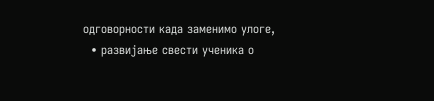одговорности када заменимо улоге,
  • развијање свести ученика о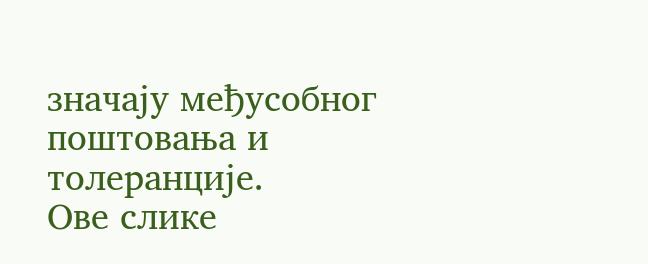значају међусобног поштовања и толеранције.
Ове слике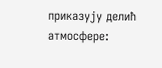приказују делић атмосфере: